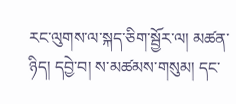རང་ལུགས་ལ་སྐད་ཅིག་སྦྱོར་ལ། མཚན་ཉིད། དབྱེ་བ། ས་མཚམས་གསུམ། དང་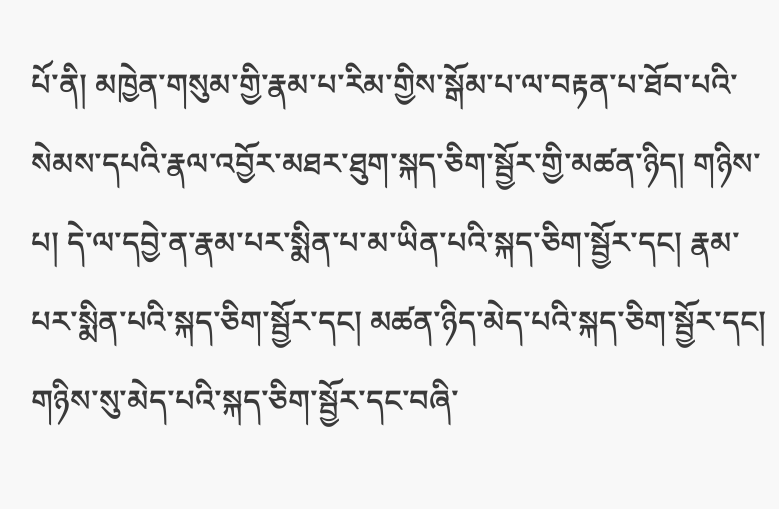པོ་ནི། མཁྱེན་གསུམ་གྱི་རྣམ་པ་རིམ་གྱིས་སྒོམ་པ་ལ་བརྟན་པ་ཐོབ་པའི་སེམས་དཔའི་རྣལ་འབྱོར་མཐར་ཐུག་སྐད་ཅིག་སྦྱོར་གྱི་མཚན་ཉིད། གཉིས་པ། དེ་ལ་དབྱེ་ན་རྣམ་པར་སྨིན་པ་མ་ཡིན་པའི་སྐད་ཅིག་སྦྱོར་དང། རྣམ་པར་སྨིན་པའི་སྐད་ཅིག་སྦྱོར་དང། མཚན་ཉིད་མེད་པའི་སྐད་ཅིག་སྦྱོར་དང། གཉིས་སུ་མེད་པའི་སྐད་ཅིག་སྦྱོར་དང་བཞི་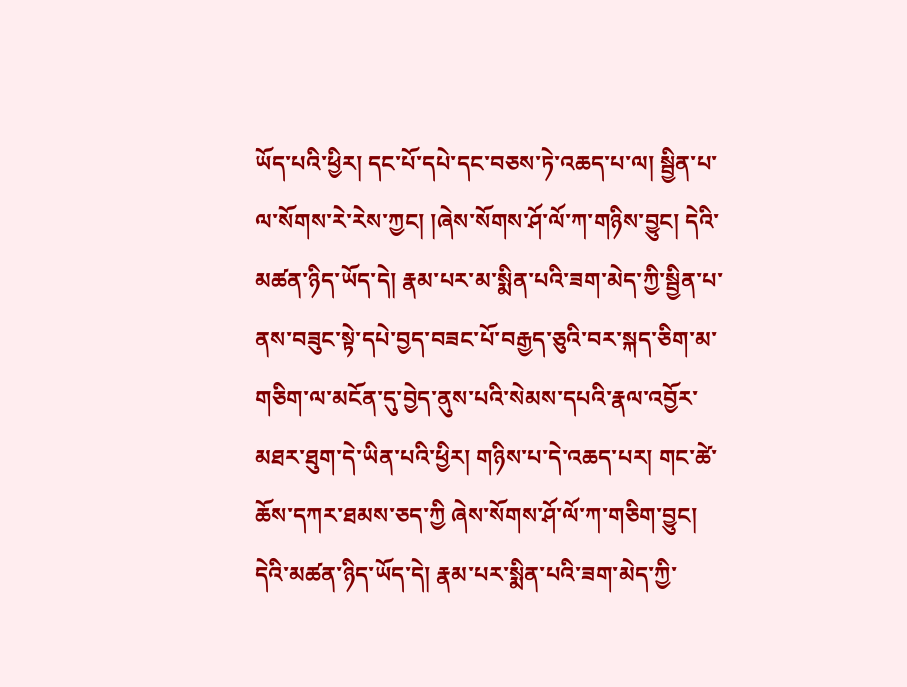ཡོད་པའི་ཕྱིར། དང་པོ་དཔེ་དང་བཅས་ཏེ་འཆད་པ་ལ། སྦྱིན་པ་ལ་སོགས་རེ་རེས་ཀྱང། །ཞེས་སོགས་ཤོ་ལོ་ཀ་གཉིས་བྱུང། དེའི་མཚན་ཉིད་ཡོད་དེ། རྣམ་པར་མ་སྨིན་པའི་ཟག་མེད་ཀྱི་སྦྱིན་པ་ནས་བཟུང་སྟེ་དཔེ་བྱད་བཟང་པོ་བརྒྱད་ཅུའི་བར་སྐད་ཅིག་མ་གཅིག་ལ་མངོན་དུ་བྱེད་ནུས་པའི་སེམས་དཔའི་རྣལ་འབྱོར་མཐར་ཐུག་དེ་ཡིན་པའི་ཕྱིར། གཉིས་པ་དེ་འཆད་པར། གང་ཚེ་ཆོས་དཀར་ཐམས་ཅད་ཀྱི ཞེས་སོགས་ཤོ་ལོ་ཀ་གཅིག་བྱུང། དེའི་མཚན་ཉིད་ཡོད་དེ། རྣམ་པར་སྨིན་པའི་ཟག་མེད་ཀྱི་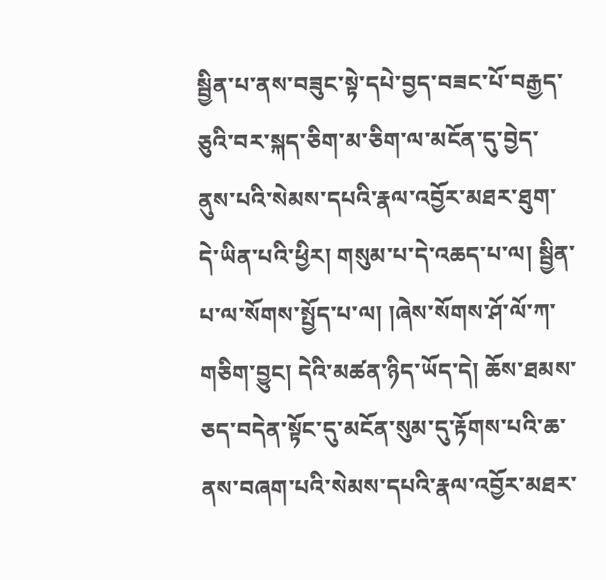སྦྱིན་པ་ནས་བཟུང་སྟེ་དཔེ་བྱད་བཟང་པོ་བརྒྱད་ཅུའི་བར་སྐད་ཅིག་མ་ཅིག་ལ་མངོན་དུ་བྱེད་ནུས་པའི་སེམས་དཔའི་རྣལ་འབྱོར་མཐར་ཐུག་དེ་ཡིན་པའི་ཕྱིར། གསུམ་པ་དེ་འཆད་པ་ལ། སྦྱིན་པ་ལ་སོགས་སྤྱོད་པ་ལ། །ཞེས་སོགས་ཤོ་ལོ་ཀ་གཅིག་བྱུང། དེའི་མཚན་ཉིད་ཡོད་དེ། ཆོས་ཐམས་ཅད་བདེན་སྟོང་དུ་མངོན་སུམ་དུ་རྟོགས་པའི་ཆ་ནས་བཞག་པའི་སེམས་དཔའི་རྣལ་འབྱོར་མཐར་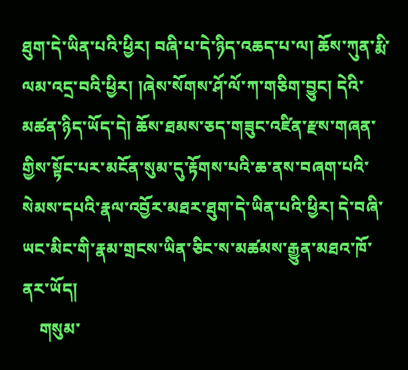ཐུག་དེ་ཡིན་པའི་ཕྱིར། བཞི་པ་དེ་ཉིད་འཆད་པ་ལ། ཆོས་ཀུན་རྨི་ལམ་འདྲ་བའི་ཕྱིར། །ཞེས་སོགས་ཤོ་ལོ་ཀ་གཅིག་བྱུང། དེའི་མཚན་ཉིད་ཡོད་དེ། ཆོས་ཐམས་ཅད་གཟུང་འཛིན་རྫས་གཞན་གྱིས་སྟོང་པར་མངོན་སུམ་དུ་རྟོགས་པའི་ཆ་ནས་བཞག་པའི་སེམས་དཔའི་རྣལ་འབྱོར་མཐར་ཐུག་དེ་ཡིན་པའི་ཕྱིར། དེ་བཞི་ཡང་མིང་གི་རྣམ་གྲངས་ཡིན་ཅིང་ས་མཚམས་རྒྱུན་མཐའ་ཁོ་ནར་ཡོད།
    གསུམ་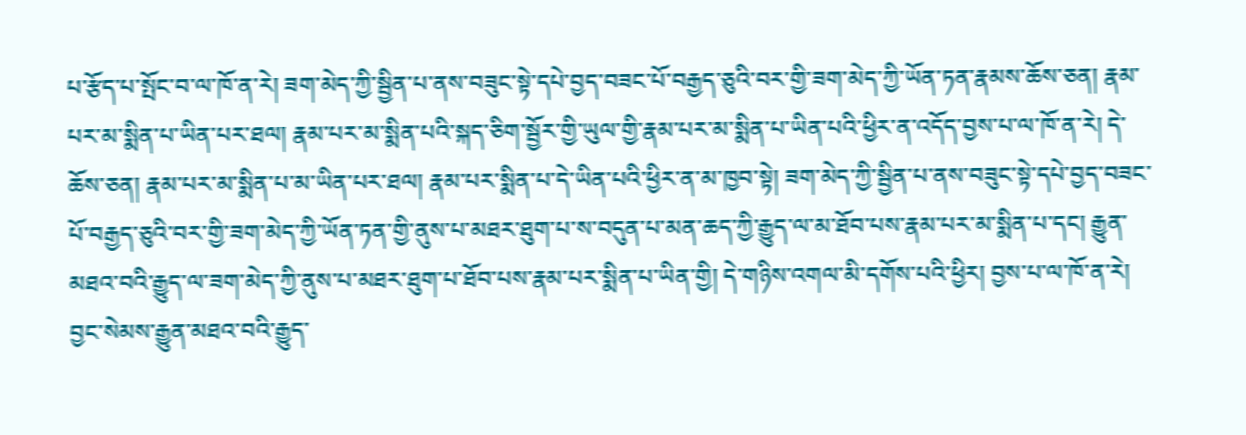པ་རྩོད་པ་སྤོང་བ་ལ་ཁོ་ན་རེ། ཟག་མེད་ཀྱི་སྦྱིན་པ་ནས་བཟུང་སྟེ་དཔེ་བྱད་བཟང་པོ་བརྒྱད་ཅུའི་བར་གྱི་ཟག་མེད་ཀྱི་ཡོན་ཏན་རྣམས་ཆོས་ཅན། རྣམ་པར་མ་སྨིན་པ་ཡིན་པར་ཐལ། རྣམ་པར་མ་སྨིན་པའི་སྐད་ཅིག་སྦྱོར་གྱི་ཡུལ་གྱི་རྣམ་པར་མ་སྨིན་པ་ཡིན་པའི་ཕྱིར་ན་འདོད་བྱས་པ་ལ་ཁོ་ན་རེ། དེ་ཆོས་ཅན། རྣམ་པར་མ་སྨིན་པ་མ་ཡིན་པར་ཐལ། རྣམ་པར་སྨིན་པ་དེ་ཡིན་པའི་ཕྱིར་ན་མ་ཁྱབ་སྟེ། ཟག་མེད་ཀྱི་སྦྱིན་པ་ནས་བཟུང་སྟེ་དཔེ་བྱད་བཟང་པོ་བརྒྱད་ཅུའི་བར་གྱི་ཟག་མེད་ཀྱི་ཡོན་ཏན་གྱི་ནུས་པ་མཐར་ཐུག་པ་ས་བདུན་པ་མན་ཆད་ཀྱི་རྒྱུད་ལ་མ་ཐོབ་པས་རྣམ་པར་མ་སྨིན་པ་དང། རྒྱུན་མཐའ་བའི་རྒྱུད་ལ་ཟག་མེད་ཀྱི་ནུས་པ་མཐར་ཐུག་པ་ཐོབ་པས་རྣམ་པར་སྨིན་པ་ཡིན་གྱི། དེ་གཉིས་འགལ་མི་དགོས་པའི་ཕྱིར། བྱས་པ་ལ་ཁོ་ན་རེ། བྱང་སེམས་རྒྱུན་མཐའ་བའི་རྒྱུད་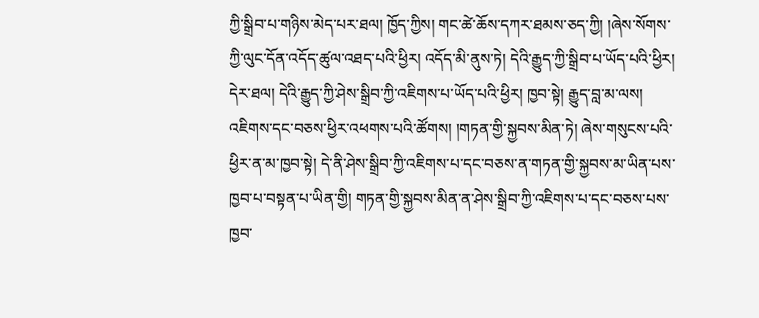ཀྱི་སྒྲིབ་པ་གཉིས་མེད་པར་ཐལ། ཁྱོད་ཀྱིས། གང་ཚེ་ཆོས་དཀར་ཐམས་ཅད་ཀྱི། །ཞེས་སོགས་ཀྱི་ལུང་དོན་འདོད་ཚུལ་འཐད་པའི་ཕྱིར། འདོད་མི་ནུས་ཏེ། དེའི་རྒྱུད་ཀྱི་སྒྲིབ་པ་ཡོད་པའི་ཕྱིར། དེར་ཐལ། དེའི་རྒྱུད་ཀྱི་ཤེས་སྒྲིབ་ཀྱི་འཇིགས་པ་ཡོད་པའི་ཕྱིར། ཁྱབ་སྟེ། རྒྱུད་བླ་མ་ལས། འཇིགས་དང་བཅས་ཕྱིར་འཕགས་པའི་ཚོགས། །གཏན་གྱི་སྐྱབས་མིན་ཏེ། ཞེས་གསུངས་པའི་ཕྱིར་ན་མ་ཁྱབ་སྟེ། དེ་ནི་ཤེས་སྒྲིབ་ཀྱི་འཇིགས་པ་དང་བཅས་ན་གཏན་གྱི་སྐྱབས་མ་ཡིན་པས་ཁྱབ་པ་བསྟན་པ་ཡིན་གྱི། གཏན་གྱི་སྐྱབས་མིན་ན་ཤེས་སྒྲིབ་ཀྱི་འཇིགས་པ་དང་བཅས་པས་ཁྱབ་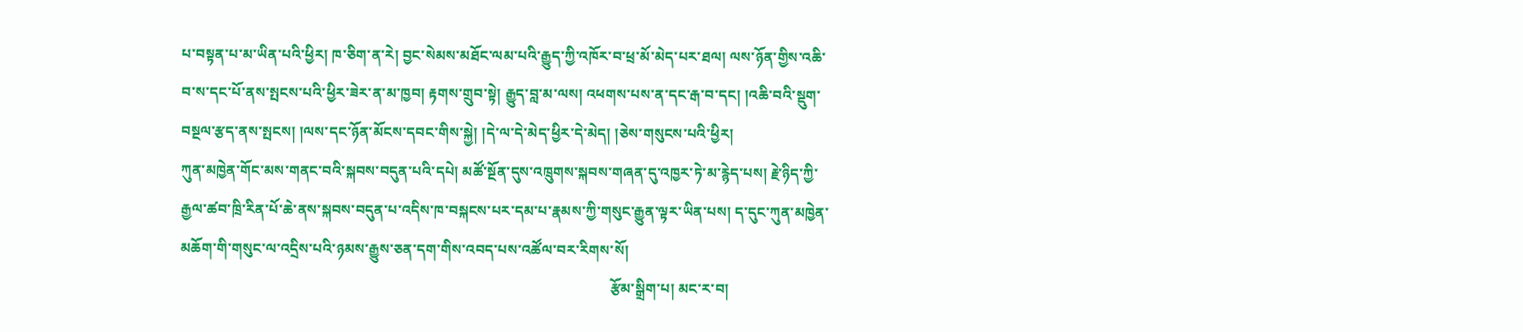པ་བསྟན་པ་མ་ཡིན་པའི་ཕྱིར། ཁ་ཅིག་ན་རེ། བྱང་སེམས་མཐོང་ལམ་པའི་རྒྱུད་ཀྱི་འཁོར་བ་ཕྲ་མོ་མེད་པར་ཐལ། ལས་ཉོན་གྱིས་འཆི་བ་ས་དང་པོ་ནས་སྤངས་པའི་ཕྱིར་ཟེར་ན་མ་ཁྱབ། རྟགས་གྲུབ་སྟེ། རྒྱུད་བླ་མ་ལས། འཕགས་པས་ན་དང་རྒ་བ་དང། །འཆི་བའི་སྡུག་བསྔལ་རྩད་ནས་སྤངས། །ལས་དང་ཉོན་མོངས་དབང་གིས་སྐྱེ། །དེ་ལ་དེ་མེད་ཕྱིར་དེ་མེད། །ཅེས་གསུངས་པའི་ཕྱིར།
ཀུན་མཁྱེན་གོང་མས་གནང་བའི་སྐབས་བདུན་པའི་དཔེ། མཚོ་སྔོན་དུས་འཁྲུགས་སྐབས་གཞན་དུ་འཁྱར་ཏེ་མ་རྙེད་པས། རྗེ་ཉིད་ཀྱི་རྒྱལ་ཚབ་ཁྲི་རིན་པོ་ཆེ་ནས་སྐབས་བདུན་པ་འདིས་ཁ་བསྐངས་པར་དམ་པ་རྣམས་ཀྱི་གསུང་རྒྱུན་ལྟར་ཡིན་པས། ད་དུང་ཀུན་མཁྱེན་མཆོག་གི་གསུང་ལ་འདྲིས་པའི་ཉམས་རྒྱུས་ཅན་དག་གིས་འབད་པས་འཚོལ་བར་རིགས་སོ།
                                                                                                                      རྩོམ་སྒྲིག་པ། མང་ར་བ།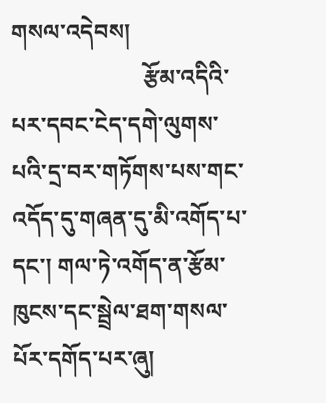གསལ་འདེབས།
                       རྩོམ་འདིའི་པར་དབང་ངེད་དགེ་ལུགས་པའི་དྲ་བར་གཏོགས་པས་གང་འདོད་དུ་གཞན་དུ་མི་འགོད་པ་དང་། གལ་ཏེ་འགོད་ན་རྩོམ་ཁུངས་དང་སྦྲེལ་ཐག་གསལ་པོར་དགོད་པར་ཞུ།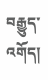བརྒྱུད་འགོད།